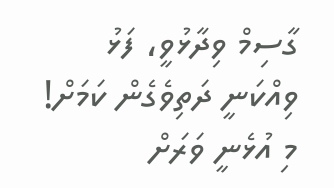ގާސިމް ވިދާޅުވީ، ފަޅު ވިއްކަނީ ދަތިވެގެން ކަމަށް!
މި އުޅެނީ ވަރަށް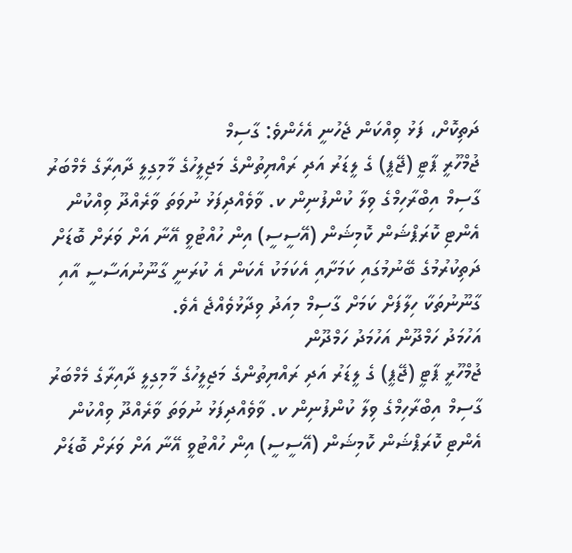ދަތިކޮށް، ފަޅު ވިއްކަން ޖެހުނީ އެހެންވެ: ގާސިމް
ޖުމްހޫރީ ޕާޓީ (ޖޭޕީ) ގެ ލީޑަރު އަދި ރައްޔިތުންގެ މަޖިލީހުގެ މާމިގިލީ ދާއިރާގެ މެމްބަރު ގާސިމް އިބްރާހިމްގެ ވިލާ ކުންފުނިން ކ. ވާވެއްދިފަޅު ނުވަތަ ވާރެއްދޫ ވިއްކުން އެންޓި ކޮރަޕްޝަން ކޮމިޝަން (އޭސީސީ) އިން ހުއްޓުވީ އޭނާ އަށް ވަރަށް ބޮޑަށް ދަތިކުރުމުގެ ބޭނުމުގައި ކަމަށާއި އެކަމަކު އެކަން އެ ކުރަނީ ގާނޫނުއަސާސީ އާއި ގާނޫނުތަކާ ހިލާފަށް ކަމަށް ގާސިމް މިއަދު ވިދާޅުވެއްޖެ އެވެ.
އަހުމަދު ހަމްދޫން އަހުމަދު ހަމްދޫން
ޖުމްހޫރީ ޕާޓީ (ޖޭޕީ) ގެ ލީޑަރު އަދި ރައްޔިތުންގެ މަޖިލީހުގެ މާމިގިލީ ދާއިރާގެ މެމްބަރު ގާސިމް އިބްރާހިމްގެ ވިލާ ކުންފުނިން ކ. ވާވެއްދިފަޅު ނުވަތަ ވާރެއްދޫ ވިއްކުން އެންޓި ކޮރަޕްޝަން ކޮމިޝަން (އޭސީސީ) އިން ހުއްޓުވީ އޭނާ އަށް ވަރަށް ބޮޑަށް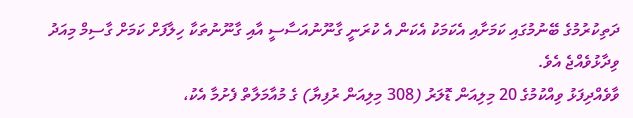ދަތިކުރުމުގެ ބޭނުމުގައި ކަމަށާއި އެކަމަކު އެކަން އެ ކުރަނީ ގާނޫނުއަސާސީ އާއި ގާނޫނުތަކާ ހިލާފަށް ކަމަށް ގާސިމް މިއަދު ވިދާޅުވެއްޖެ އެވެ.
ވާވެއްދިފަޅު ވިއްކުމުގެ 20 މިލިއަން ޑޮލަރު (308 މިލިއަން ރުފިޔާ) ގެ މުއާމަލާތް ފެށުމާ އެކު،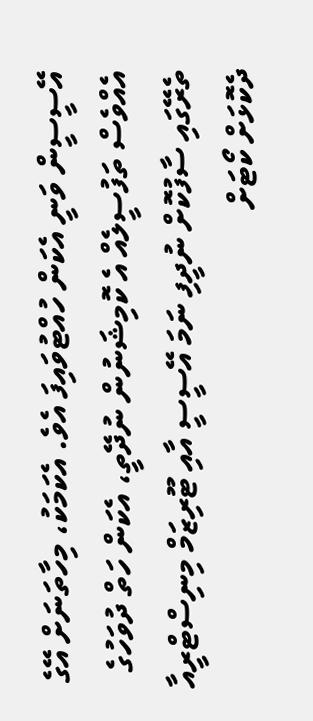އޭސީސީން ވަނީ އެކަން ހުއްޓުވައިފަ އެވެ. އެކަމަކު، މިހާތަނަށް އޭގެ އެއްވެސް ތަފުސީލެއް އެ ކޮމިޝަނުން ނުދޭތީ، އެކަން ހަތް ދުވަހުގެ ތެރޭގައި ސާފުކޮށް ނުދީފި ނަމަ އޭސީސީ އާއި ޓޫރިޒަމް މިނިސްޓްރީއާ ދެކޮޅަށް ކޯޓަށް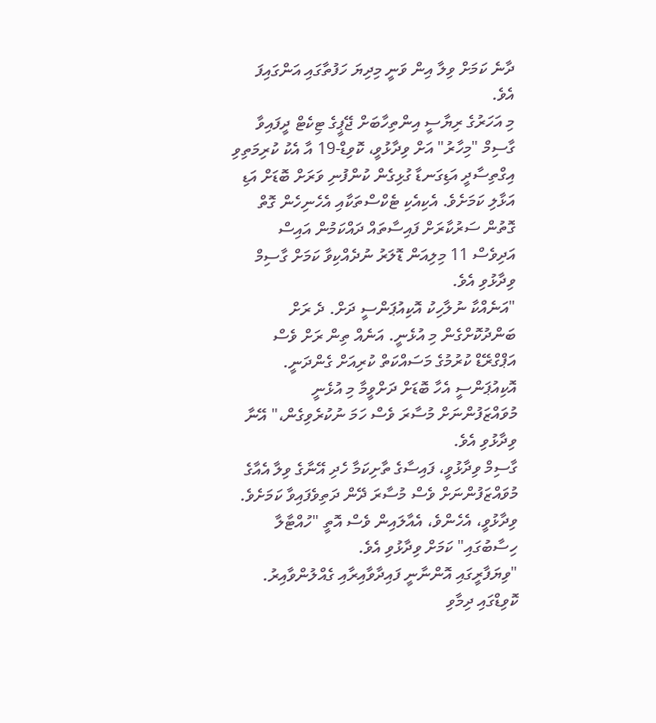ދާނެ ކަމަށް ވިލާ އިން ވަނީ މިދިޔަ ހަފުތާގައި އަންގައިފަ އެވެ.
މި އަހަރުގެ ރިޔާސީ އިންތިހާބަށް ޖޭޕީގެ ޓިކެޓް ދީފައިވާ ގާސިމް "މިހާރު" އަށް ވިދާޅުވީ، ކޮވިޑް-19 އާ އެކު ކުރިމަތިވި އިގްތިސާދީ އަޑިގަނޑާ ގުޅިގެން ކުންފުނި ވަރަށް ބޮޑަށް އަޑި އަޅާލި ކަމަށެވެ. އެކިއެކި ޓެކްސްތަކާއި އެހެނިހެން ގޮތް ގޮތުން ސަރުކާރަށް ފައިސާތައް ދައްކަމުން އައިސް އަދިވެސް 11 މިލިއަން ޑޮލަރު ނުދެއްކިވާ ކަމަށް ގާސިމް ވިދާޅުވި އެވެ.
"އަނެއްކާ ނުލާހިކު އޮކިއުޕަންސީ ދަށް. ދެ ރަށް ބަންދުކޮށްގެން މި އުޅެނީ. އަނެއް ތިން ރަށް ވެސް އަޕްގްރޭޑް ކުރުމުގެ މަސައްކަތް ކުރިއަށް ގެންދަނީ. އޮކިއުޕަންސީ އެހާ ބޮޑަށް ދަށްވީމާ މި އުޅެނީ މުވައްޒަފުންނަށް މުސާރަ ވެސް ހަމަ ނުކުރެވިގެން،" އޭނާ ވިދާޅުވި އެވެ.
ގާސިމް ވިދާޅުވީ، ފައިސާގެ ތާށިކަމާ ހެދި އޭނާގެ ވިލާ އެއާގެ މުވައްޒަފުންނަށް ވެސް މުސާރަ ދޭން ދަތިވެފައިވާ ކަމަށެވެ. ވިދާޅުވީ، އެހެންވެ، އެއާލައިން ވެސް އޮތީ "ހުއްޓާލާ ހިސާބުގައި" ކަމަށް ވިދާޅުވި އެވެ.
"ވިޔަފާރީގައި އޮންނާނީ ފައިދާވާއިރާއި ގެއްލުންވާއިރު. ކޮވިޑްގައި ދިމާވި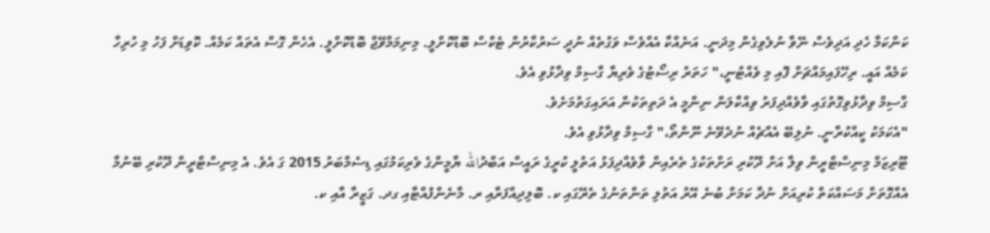ކަންކަމާ ހެދި އަދިވެސް ނޭވާ ނުލެވިގެން މިދަނީ. އަނެއްކާ އެއްވެސް ވަގުތެއް ނުދީ ސަރުކާރުން ޓެކްސް ބޮޑުކޮށްލީ. މިނިމަމްވޭޖް ބޮޑުކޮށްލީ. އެހެން ގޮސް އެތައް ކަމެއް. ކޮވިޑަށް ފަހު މި ހުރިހާ ކަމެއް އައީ. ރިހޭފައިމައްޗަށް ފޮއި މި ވެއްޓުނީ،" ހަތަރު ރިސޯޓުގެ ވެރިޔާ ގާސިމް ވިދާޅުވި އެވެ.
ގާސިމް ވިދާޅުވިގޮތުގައި ވާވެއްދިފަރު ވިއްކާލަން ނިންމީ އެ ދަތިތަކުން އަރައިގަތުމަށެވެ.
"އެކަމަކު ކީއްކުރާނީ. ނުލިބޭ އެއްޗެއް ނުދެވޭނެ ނޫންތޯ،" ގާސިމް ވިދާޅުވި އެވެ.
ޓޫރިޒަމް މިނިސްޓްރީން ވިލާ އަށް ދޫކުރި ރަށްތަކުގެ ތެރެއިން ވާވެއްދިފަޅު އަތުލީ ކުރީގެ ރައީސް އަބްދުالله ޔާމީންގެ ވެރިކަމުގައި ޑިސެމްބަރު 2015 ގަ އެވެ. އެ މިނިސްޓްރީން ދޫކުރި ބޭނުމާ އެއްގޮތަށް މަސައްކަތް ކުރިއަށް ނުދާ ކަމަށް ބުނެ އޭރު އަތުލި ތަންތަނުގެ ތެރޭގައި ކ. ބޮލިދިއްފަރާއި ރ. މާނެންފުއްޓާއި ގދ. ގަޒީރާ އާއި ކ.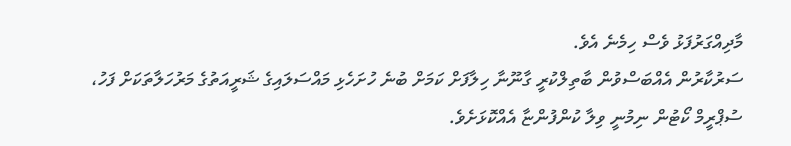މާދިއްގަރުފަޅު ވެސް ހިމެނެ އެވެ.
ސަރުކާރުން އެއްބަސްވުން ބާތިލްކުރީ ގާނޫނާ ހިލާފަށް ކަމަށް ބުނެ ހުށަހެޅި މައްސަލައިގެ ޝަރީއަތުގެ މަރުހަލާތަކަށް ފަހު، ސުޕްރީމް ކޯޓުން ނިމުނީ ވިލާ ކުންފުންޏާ އެއްކޮޅަށެވެ.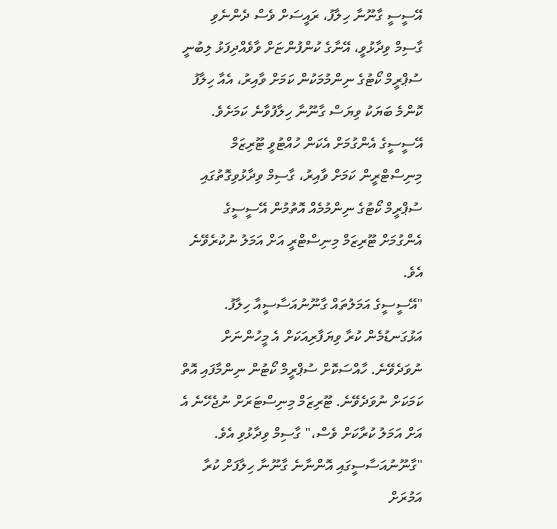އޭސީސީ ގާނޫނާ ހިލާފު، ރައީސަށް ވެސް ދެންނެވި
ގާސިމް ވިދާޅުވީ، އޭނާގެ ކުންފުންޏަށް ވާވެއްދިފަޅު ލިބުނީ ސުޕްރީމް ކޯޓުގެ ނިންމުމަކުން ކަމަށް ވާއިރު، އެއާ ހިލާފު ކޮންމެ ބަޔަކު ވިޔަސް ގާނޫނާ ހިލާފުވާނެ ކަމަށެވެ. އޭސީސީގެ އެންގުމަށް އެކަން ހުއްޓުވީ ޓޫރިޒަމް މިނިސްޓްރީން ކަމަށް ވާއިރު، ގާސިމް ވިދާޅުވިގޮތުގައި ސުޕްރީމް ކޯޓުގެ ނިންމުމެއް އޮތުމުން އޭސީސީގެ އެންގުމަށް ޓޫރިޒަމް މިނިސްޓްރީ އަށް އަމަލު ނުކުރެވޭނެ އެވެ.
"އޭސީސީގެ އަމަލުތައް ގާނޫނުއަސާސީއާ ހިލާފު. އަޅުގަނޑުމެން ކުރާ ވިޔަފާރިއަކަށް އެ މީހުންނަށް ނުވަދެވޭނެ. ހާއްސަކޮށް ސުޕްރީމް ކޯޓުން ނިންމާފައި އޮތް ކަމަކަށް ނުވަދެވޭނެ. ޓޫރިޒަމް މިނިސްޓަރަށް ނުޖެހޭނެ އެ އަށް އަމަލު ކުރާކަށް ވެސް،" ގާސިމް ވިދާޅުވި އެވެ.
"ގާނޫނުއަސާސީގައި އޮންނާނެ ގާނޫނާ ހިލާފަށް ކުރާ އަމުރަށް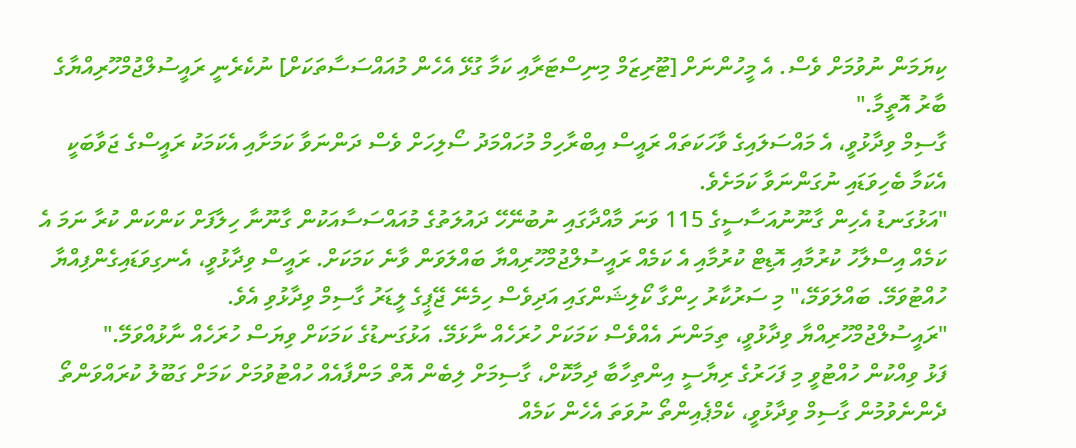ކިޔަމަން ނުވުމަށް ވެސް. އެ މީހުންނަށް [ޓޫރިޒަމް މިނިސްޓަރާއި ކަމާ ގުޅޭ އެހެން މުއައްސަސާތަކަށް] ނުކެރެނީ ރައީސުލްޖުމްހޫރިއްޔާގެ ބާރު އޮތީމާ."
ގާސިމް ވިދާޅުވީ، އެ މައްސަލައިގެ ވާހަކަތައް ރައީސް އިބްރާހިމް މުހައްމަދު ސޯލިހަށް ވެސް ދަންނަވާ ކަމަށާއި އެކަމަކު ރައީސްގެ ޖަވާބަކީ އެކަމާ ބެހިވަޑައި ނުގަންނަވާ ކަމަށެވެ.
"އަޅުގަނޑު އެހިން ގާނޫނުއަސާސީގެ 115 ވަނަ މާއްދާގައި ނުބުނޭހޭ ދައުލަތުގެ މުއައްސަސާއަކުން ގާނޫނާ ހިލާފަށް ކަންކަން ކުރާ ނަމަ އެ ކަމެއް އިސްލާހު ކުރުމާއި އޮޑިޓް ކުރުމާއި އެ ކަމެއް ރައީސުލްޖުމްހޫރިއްޔާ ބައްލަވަން ވާނެ ކަމަކަށް. ރައީސް ވިދާޅުވީ، އެނގިވަޑައިގެންފިއްޔާ ހުއްޓުވަމޭ. ބައްލަވަމޭ،" މި ސަރުކާރު ހިންގާ ކޯލިޝަންގައި އަދިވެސް ހިމެނޭ ޖޭޕީގެ ލީޑަރު ގާސިމް ވިދާޅުވި އެވެ.
"ރައީސުލްޖުމްހޫރިއްޔާ ވިދާޅުވީ، ތިމަންނަ އެއްވެސް ކަމަކަށް ހުރަހެއް ނާޅަމޭ. އަޅުގަނޑުގެ ކަމަކަށް ވިޔަސް ހުރަހެއް ނާޅުއްވަމޭ."
ފަޅު ވިއްކުން ހުއްޓުވީ މި ފަހަރުގެ ރިޔާސީ އިންތިހާބާ ދިމާކޮށް، ގާސިމަށް ލިބެން އޮތް މަންފާއެއް ހުއްޓުވުމަށް ކަމަށް ގަބޫލު ކުރައްވަންތޯ ދެންނެވުމުން ގާސިމް ވިދާޅުވީ، ކެމްޕެއިންތޯ ނުވަތަ އެހެން ކަމެއް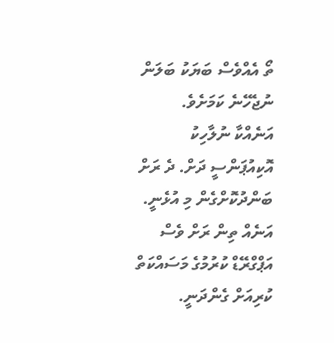ތޯ އެއްވެސް ބަޔަކު ބަލަން ނުޖެހޭނެ ކަމަށެވެ.
އަނެއްކާ ނުލާހިކު އޮކިއުޕަންސީ ދަށް. ދެ ރަށް ބަންދުކޮށްގެން މި އުޅެނީ. އަނެއް ތިން ރަށް ވެސް އަޕްގްރޭޑް ކުރުމުގެ މަސައްކަތް ކުރިއަށް ގެންދަނީ.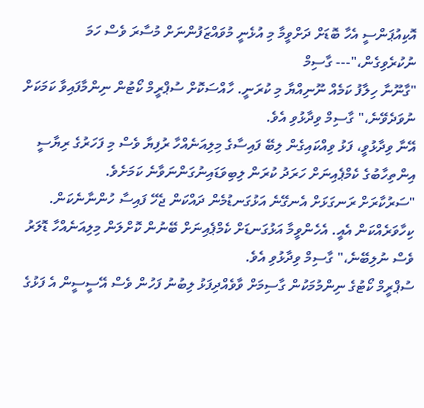އޮކިއުޕަންސީ އެހާ ބޮޑަށް ދަށްވީމާ މި އުޅެނީ މުވައްޒަފުންނަށް މުސާރަ ވެސް ހަމަ ނުކުރެވިގެން،"--- ގާސިމް
"ގާނޫނާ ހިލާފު ކަމެއް ނޫނިއްޔާ މި ކުރަނީ. ހާއްސަކޮށް ސުޕްރީމް ކޯޓުން ނިންމާފައިވާ ކަމަކަށް ނުވަދެވޭނެ،" ގާސިމް ވިދާޅުވި އެވެ.
އޭނާ ވިދާޅުވީ، ފަޅު ވިއްކައިގެން ލިބޭ ފައިސާގެ މިލިއަނެއްހާ ރުފިޔާ ވެސް މި ފަހަރުގެ ރިޔާސީ އިންތިހާބުގެ ކެމްޕެއިނަށް ހަރަދު ކުރަން ލިބިވަޑައިނުގަންނަވާނެ ކަމަށެވެ.
"ސަރުކާރަށް ރަނގަޅަށް އެނގޭނެ އަޅުގަނޑުމެން ދައްކަން ޖެހޭ ފައިސާ ހުންނާނެކަން. ކިހާވަރެއްކަން އެއީ. އެހެންވީމާ އަޅުގަނޑަށް ކެމްޕެއިނަށް ބޭނުން ކޮށްލަން މިލިއަނެއްހާ ޑޮލަރު ވެސް ނުލިބޭނެ،" ގާސިމް ވިދާޅުވި އެވެ.
ސުޕްރީމް ކޯޓުގެ ނިންމުމަކުން ގާސިމަށް ވާވެއްދިފަޅު ލިބުނު ފަހުން ވެސް އޭސީސީން އެ ފަޅުގެ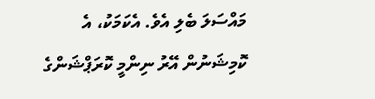މައްސަލަ ބެލި އެވެ. އެކަމަކު، އެ ކޮމިޝަނުން އޭރު ނިންމީ ކޮރަޕްޝަންގެ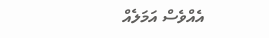އެއްވެސް އަމަލެއް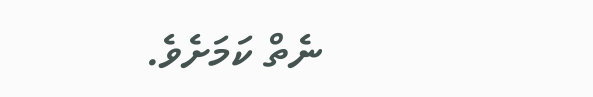ނެތް ކަމަށެވެ.